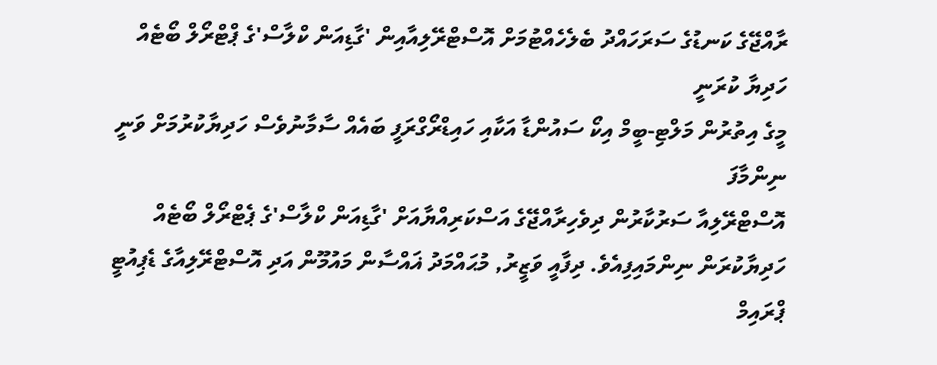ރާއްޖޭގެ ކަނޑުގެ ސަރަހައްދު ބެލެހެއްޓުމަށް އޮސްޓްރޭލިއާއިން 'ގާޑިއަން ކްލާސް'ގެ ޕްޓްރޯލް ބޯޓެއް ހަދިޔާ ކުރަނީ
މީގެ އިތުރުން މަލްޓި-ބީމް އިކޯ ސައުންޑާ އަކާއި ހައިޑްރޯގްރަފީ ބައެއް ސާމާނުވެސް ހަދިޔާކުރުމަށް ވަނީ ނިންމާފަ
އޮސްޓްރޭލިއާ ސަރުކާރުން ދިވެހިރާއްޖޭގެ އަސްކަރިއްޔާއަށް 'ގާޑިއަން ކްލާސް'ގެ ޕެޓްރޯލް ބޯޓެއް ހަދިޔާކުރަން ނިންމައިފިއެވެ. ދިފާއީ ވަޒީރު, މުޙައްމަދު ޣައްސާން މައުމޫން އަދި އޮސްޓްރޭލިއާގެ ޑެޕިއުޓީ ޕްރައިމް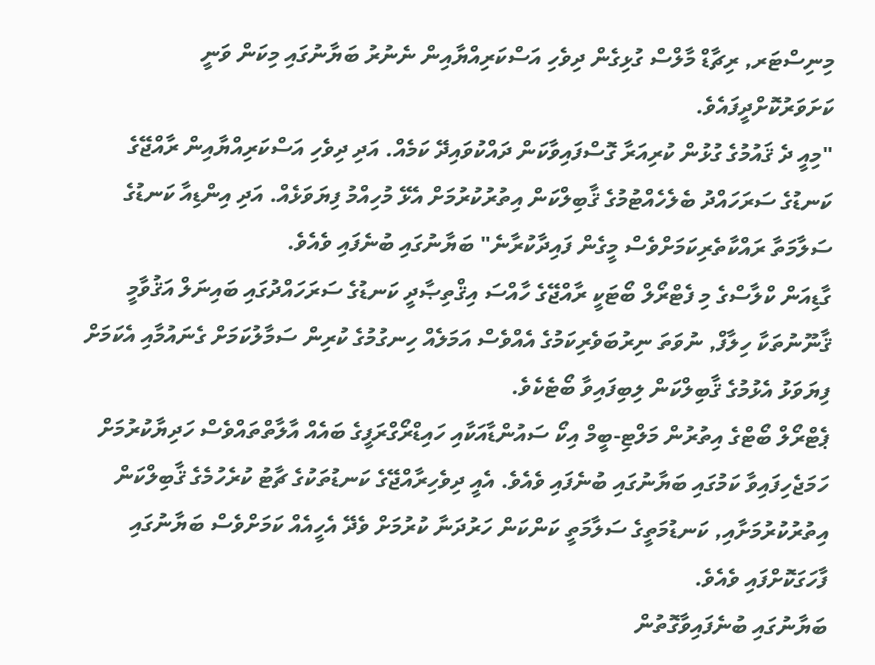މިނިސްޓަރ, ރިޗާޑް މާލްސް ގުޅިގެން ދިވެހި އަސްކަރިއްޔާއިން ނެނުރު ބަޔާނުގައި މިކަން ވަނީ ކަށަވަރުކޮށްދީފައެވެ.
"މިއީ ދެ ޤައުމުގެ ގުޅުން ކުރިއަރާ ގޮސްފައިވާކަން ދައްކުވައިދޭ ކަމެއް. އަދި ދިވެހި އަސްކަރިއްޔާއިން ރާއްޖޭގެ ކަނޑުގެ ސަރަހައްދު ބެލެހެއްޓުމުގެ ޤާބިލްކަން އިތުރުކުރުމަށް އެޅޭ މުހިއްމު ފިޔަވަޅެއް. އަދި އިންޑިއާ ކަނޑުގެ ސަލާމަތާ ރައްކާތެރިކަމަށްވެސް މީގެން ފައިދާކުރާނެ" ބަޔާނުގައި ބުނެފައި ވެއެވެ.
ގާޑިއަން ކްލާސްގެ މި ފެޓްރޯލް ބޯޓަކީ ރާއްޖޭގެ ހާއްސަ އިޤްތިޞާދީ ކަނޑުގެ ސަރަހައްދުގައި ބައިނަލް އަޤުވާމީ ޤާނޫނުތަކާ ހިލާފް, ނުވަތަ ނިރުބަވެރިކަމުގެ އެއްވެސް އަމަލެއް ހިނގުމުގެ ކުރިން ސަމާލުކަމަށް ގެނައުމާއި އެކަމަށް ފިޔަވަޅު އެޅުމުގެ ޤާބިލްކަން ލިބިފައިވާ ބޯޓެކެވެ.
ޕެޓްރޯލް ބޯޓްގެ އިތުރުން މަލްޓި-ބީމް އިކޯ ސައުންޑާއަކާއި ހައިޑްރޯގްރަފީގެ ބައެއް އާލާތްތައްވެސް ހަދިޔާކުރުމަށް ހަމަޖެހިފައިވާ ކަމުގައި ބަޔާނުގައި ބުނެފައި ވެއެވެ. އެއީ ދިވެހިރާއްޖޭގެ ކަނޑުތަކުގެ ޗާޓު ކުރެހުމެގެ ޤާބިލްކަން އިތުރުކުރުމަށާއި, ކަނޑުމަތީގެ ސަލާމަތީ ކަންކަން ހަރުދަނާ ކުރުމަށް ވެދޭ އެހީއެއް ކަމަށްވެސް ބަޔާނުގައި ފާހަގަކޮށްފައި ވެއެވެ.
ބަޔާނުގައި ބުނެފައިވާގޮތުން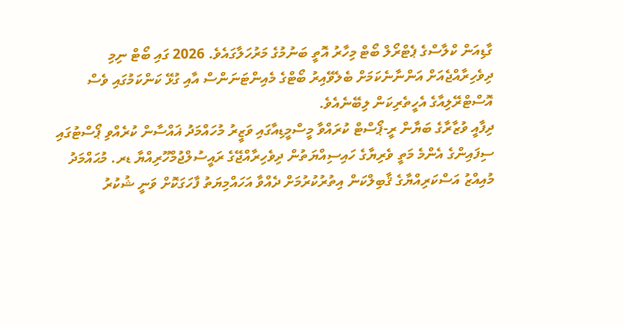ގާޑިއަން ކްލާސްގެ ޕެޓްރޯލް ބޯޓް މިހާރު އޮތީ ބަނުމުގެ މަރުހަލާގައެވެ. 2026 ގައި ބޯޓް ނިމި ދިވެހިރާއްޖެއަށް އަންނާނެކަމަށް ބެލެވޭއިރު ބޯޓްގެ މެއިންޓަނަންސް އާއި ގުޅޭ ކަންކަމުގައި ވެސް އޮސްޓްރޭލިއާގެ އެހީތެރިކަން ލިބޭނެއެވެ.
ދިފާއީ ވުޒާރާގެ ބަޔާން ރީ-ޕޯސްޓް ކުރައްވާ މީސްމީޑިއާގައި ވަޒީރު މުހައްމަދު ޣައްސާން ކުރެއްވި ޕޯސްޓުގައި ސިފައިންގެ އެންމެ މަތީ ވެރިޔާގެ ހައިސިއްޔަތުން ދިވެހިރާއްޖޭގެ ރައީސުލްޖުމްހޫރިއްޔާ ޑރ. މުޙައްމަދު މުއިއްޒު އަސްކަރިއްޔާގެ ޤާބިލްކަން އިތުރުކުރުމަށް ދެއްވާ އަހައްމިޔަތު ފާހަގަކޮށް ވަނީ ޝުކުރު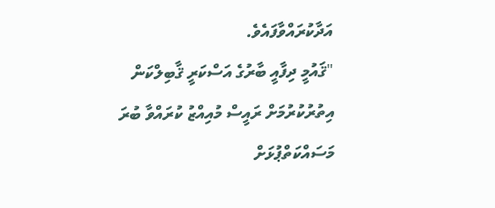އަދާކުރައްވާފައެވެ.
"ޤައުމީ ދިފާއީ ބާރުގެ އަސްކަރީ ޤާބިލްކަން އިތުރުކުރުމަށް ރައީސް މުއިއްޒު ކުރައްވާ ބުރަ މަސައްކަތްޕުޅަށް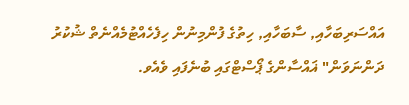އައްސަރިބަހާއި, ސާބަހާއި, ހިތުގެ ފުންމިނުން ހިފެހެއްޓުމެއްނެތް ޝުކުރު ދަންނަވަން" ޣައްސާންގެ ޕޯސްޓްގައި ބުނެފައި ވެއެވ.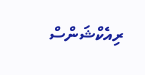ރިއެކްޝަންސް